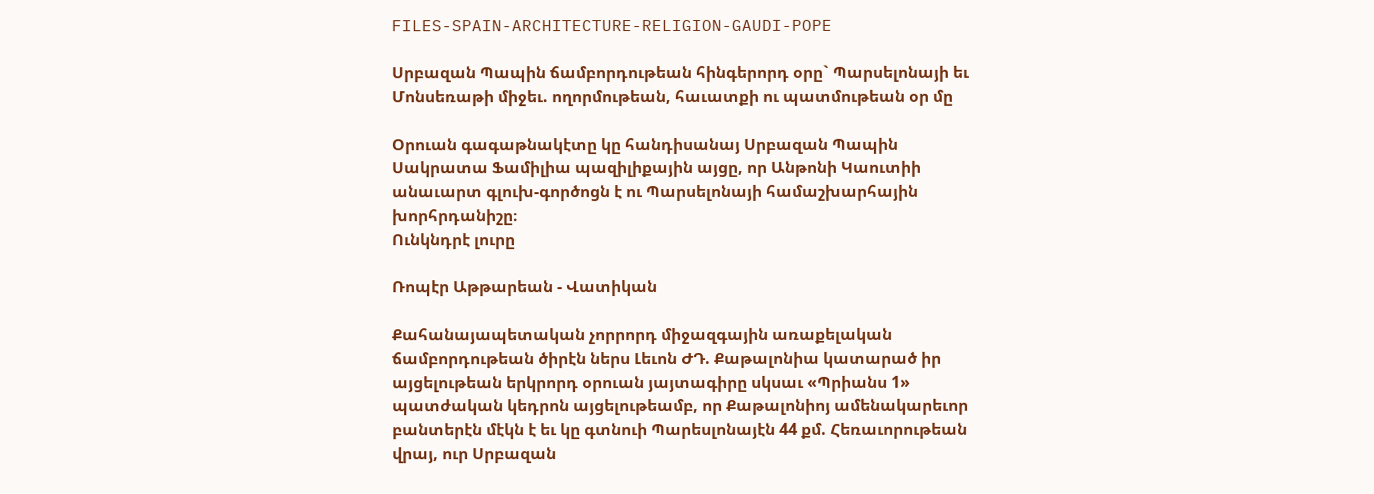FILES-SPAIN-ARCHITECTURE-RELIGION-GAUDI-POPE

Սրբազան Պապին ճամբորդութեան հինգերորդ օրը` Պարսելոնայի եւ Մոնսեռաթի միջեւ. ողորմութեան, հաւատքի ու պատմութեան օր մը

Օրուան գագաթնակէտը կը հանդիսանայ Սրբազան Պապին Սակրատա Ֆամիլիա պազիլիքային այցը, որ Անթոնի Կաուտիի անաւարտ գլուխ-գործոցն է ու Պարսելոնայի համաշխարհային խորհրդանիշը։
Ունկնդրէ լուրը

Ռոպէր Աթթարեան - Վատիկան

Քահանայապետական չորրորդ միջազգային առաքելական ճամբորդութեան ծիրէն ներս Լեւոն ԺԴ. Քաթալոնիա կատարած իր այցելութեան երկրորդ օրուան յայտագիրը սկսաւ «Պրիանս 1» պատժական կեդրոն այցելութեամբ, որ Քաթալոնիոյ ամենակարեւոր բանտերէն մէկն է եւ կը գտնուի Պարեսլոնայէն 44 քմ. Հեռաւորութեան վրայ, ուր Սրբազան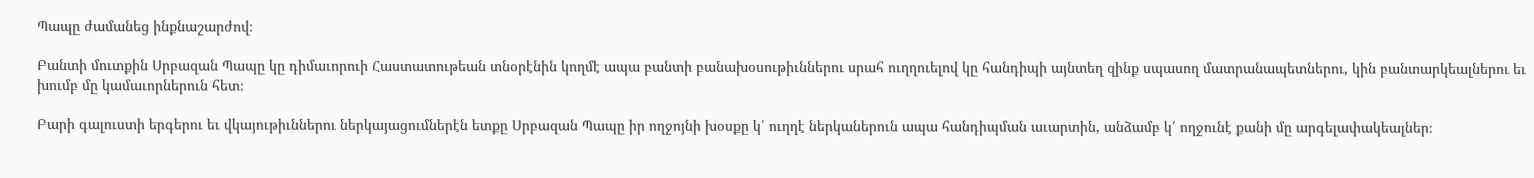Պապը ժամանեց ինքնաշարժով։

Բանտի մուտքին Սրբազան Պապը կը դիմաւորուի Հաստատութեան տնօրէնին կողմէ ապա բանտի բանախօսութիւններու սրահ ուղղուելով կը հանդիպի այնտեղ զինք սպասող մատրանապետներու, կին բանտարկեալներու եւ խումբ մը կամաւորներուն հետ։

Բարի գալուստի երգերու եւ վկայութիւններու ներկայացումներէն ետքը Սրբազան Պապը իր ողջոյնի խօսքը կ՛ ուղղէ ներկաներուն ապա հանդիպման աւարտին, անձամբ կ՛ ողջունէ քանի մը արգելափակեալներ։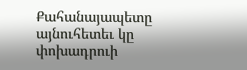Քահանայապետը այնուհետեւ կը փոխադրուի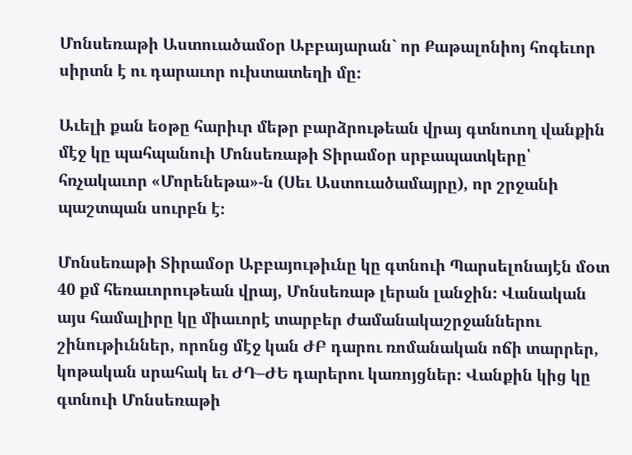Մոնսեռաթի Աստուածամօր Աբբայարան` որ Քաթալոնիոյ հոգեւոր սիրտն է ու դարաւոր ուխտատեղի մը։

Աւելի քան եօթը հարիւր մեթր բարձրութեան վրայ գտնուող վանքին մէջ կը պահպանուի Մոնսեռաթի Տիրամօր սրբապատկերը՝ հռչակաւոր «Մորենեթա»-ն (Սեւ Աստուածամայրը), որ շրջանի պաշտպան սուրբն է։

Մոնսեռաթի Տիրամօր Աբբայութիւնը կը գտնուի Պարսելոնայէն մօտ 40 քմ հեռաւորութեան վրայ, Մոնսեռաթ լերան լանջին։ Վանական այս համալիրը կը միաւորէ տարբեր ժամանակաշրջաններու շինութիւններ, որոնց մէջ կան ԺԲ դարու ռոմանական ոճի տարրեր, կոթական սրահակ եւ ԺԴ–ԺԵ դարերու կառոյցներ։ Վանքին կից կը գտնուի Մոնսեռաթի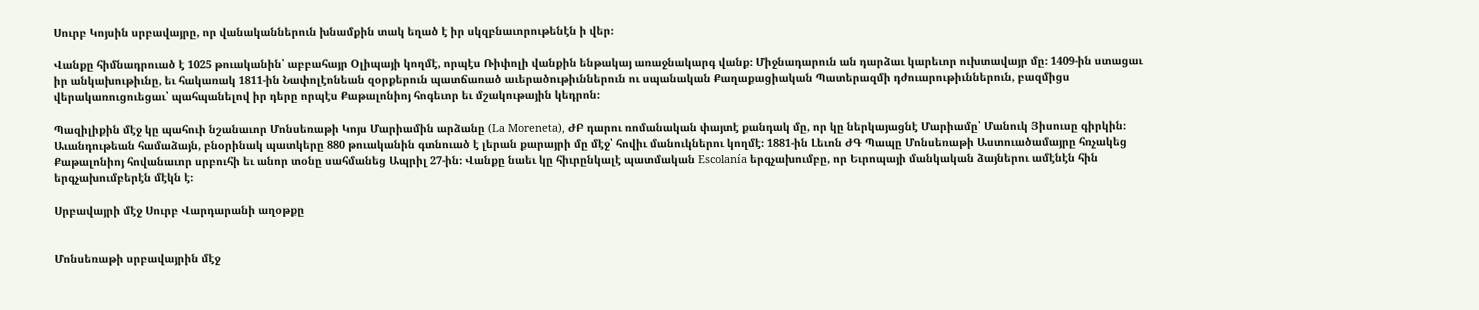Սուրբ Կոյսին սրբավայրը, որ վանականներուն խնամքին տակ եղած է իր սկզբնաւորութենէն ի վեր։

Վանքը հիմնադրուած է 1025 թուականին՝ աբբահայր Օլիպայի կողմէ, որպէս Ռիփոլի վանքին ենթակայ առաջնակարգ վանք։ Միջնադարուն ան դարձաւ կարեւոր ուխտավայր մը։ 1409-ին ստացաւ իր անկախութիւնը, եւ հակառակ 1811-ին Նափոլէոնեան զօրքերուն պատճառած աւերածութիւններուն ու սպանական Քաղաքացիական Պատերազմի դժուարութիւններուն, բազմիցս վերակառուցուեցաւ՝ պահպանելով իր դերը որպէս Քաթալոնիոյ հոգեւոր եւ մշակութային կեդրոն։

Պազիլիքին մէջ կը պահուի նշանաւոր Մոնսեռաթի Կոյս Մարիամին արձանը (La Moreneta), ԺԲ դարու ռոմանական փայտէ քանդակ մը, որ կը ներկայացնէ Մարիամը՝ Մանուկ Յիսուսը գիրկին։ Աւանդութեան համաձայն, բնօրինակ պատկերը 880 թուականին գտնուած է լերան քարայրի մը մէջ՝ հովիւ մանուկներու կողմէ։ 1881-ին Լեւոն ԺԳ Պապը Մոնսեռաթի Աստուածամայրը հռչակեց Քաթալոնիոյ հովանաւոր սրբուհի եւ անոր տօնը սահմանեց Ապրիլ 27-ին։ Վանքը նաեւ կը հիւրընկալէ պատմական Escolanía երգչախումբը, որ Եւրոպայի մանկական ձայներու ամէնէն հին երգչախումբերէն մէկն է։

Սրբավայրի մէջ Սուրբ Վարդարանի աղօթքը


Մոնսեռաթի սրբավայրին մէջ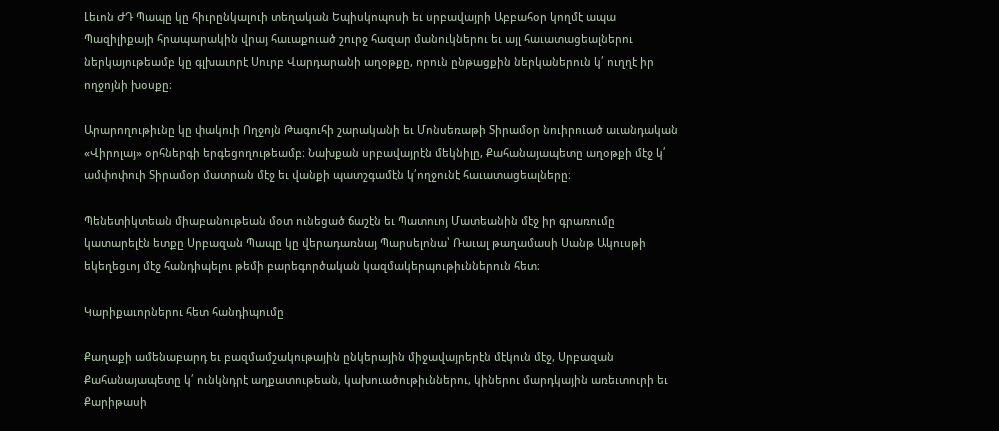Լեւոն ԺԴ Պապը կը հիւրընկալուի տեղական Եպիսկոպոսի եւ սրբավայրի Աբբահօր կողմէ ապա Պազիլիքայի հրապարակին վրայ հաւաքուած շուրջ հազար մանուկներու եւ այլ հաւատացեալներու ներկայութեամբ կը գլխաւորէ Սուրբ Վարդարանի աղօթքը, որուն ընթացքին ներկաներուն կ՛ ուղղէ իր ողջոյնի խօսքը։

Արարողութիւնը կը փակուի Ողջոյն Թագուհի շարականի եւ Մոնսեռաթի Տիրամօր նուիրուած աւանդական «Վիրոլայ» օրհներգի երգեցողութեամբ։ Նախքան սրբավայրէն մեկնիլը, Քահանայապետը աղօթքի մէջ կ՛ ամփոփուի Տիրամօր մատրան մէջ եւ վանքի պատշգամէն կ՛ողջունէ հաւատացեալները։

Պենետիկտեան միաբանութեան մօտ ունեցած ճաշէն եւ Պատուոյ Մատեանին մէջ իր գրառումը կատարելէն ետքը Սրբազան Պապը կը վերադառնայ Պարսելոնա՝ Ռաւալ թաղամասի Սանթ Ակուսթի եկեղեցւոյ մէջ հանդիպելու թեմի բարեգործական կազմակերպութիւններուն հետ։

Կարիքաւորներու հետ հանդիպումը

Քաղաքի ամենաբարդ եւ բազմամշակութային ընկերային միջավայրերէն մէկուն մէջ, Սրբազան Քահանայապետը կ՛ ունկնդրէ աղքատութեան, կախուածութիւններու, կիներու մարդկային առեւտուրի եւ Քարիթասի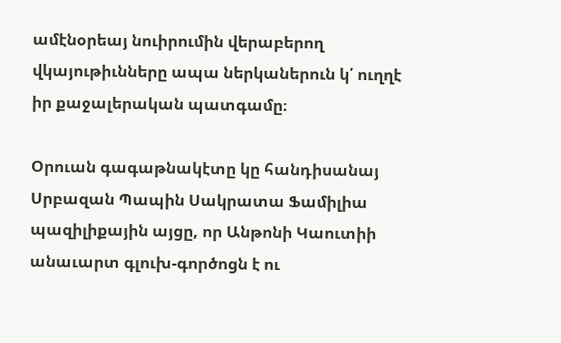ամէնօրեայ նուիրումին վերաբերող վկայութիւնները ապա ներկաներուն կ՛ ուղղէ իր քաջալերական պատգամը։

Օրուան գագաթնակէտը կը հանդիսանայ Սրբազան Պապին Սակրատա Ֆամիլիա պազիլիքային այցը, որ Անթոնի Կաուտիի անաւարտ գլուխ-գործոցն է ու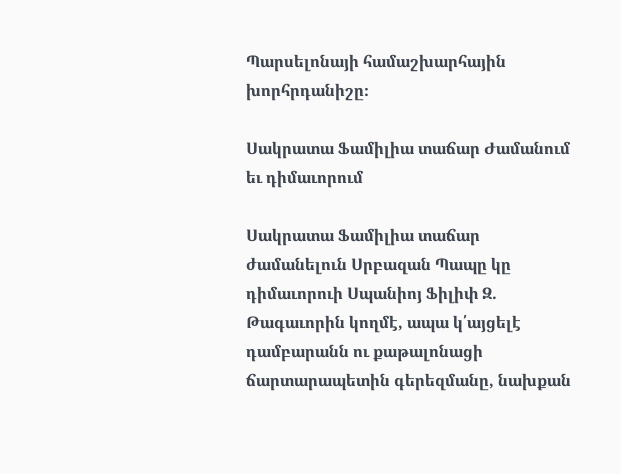Պարսելոնայի համաշխարհային խորհրդանիշը։

Սակրատա Ֆամիլիա տաճար Ժամանում եւ դիմաւորում

Սակրատա Ֆամիլիա տաճար ժամանելուն Սրբազան Պապը կը դիմաւորուի Սպանիոյ Ֆիլիփ Զ. Թագաւորին կողմէ, ապա կ՛այցելէ դամբարանն ու քաթալոնացի ճարտարապետին գերեզմանը, նախքան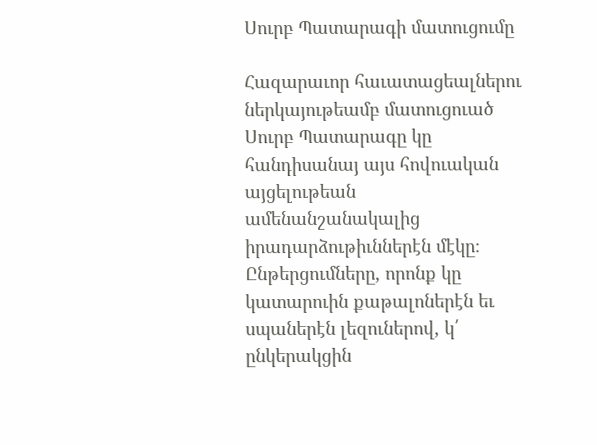Սուրբ Պատարագի մատուցումը

Հազարաւոր հաւատացեալներու ներկայութեամբ մատուցուած Սուրբ Պատարագը կը հանդիսանայ այս հովուական այցելութեան ամենանշանակալից իրադարձութիւններէն մէկը։ Ընթերցումները, որոնք կը կատարուին քաթալոներէն եւ սպաներէն լեզուներով, կ՛ ընկերակցին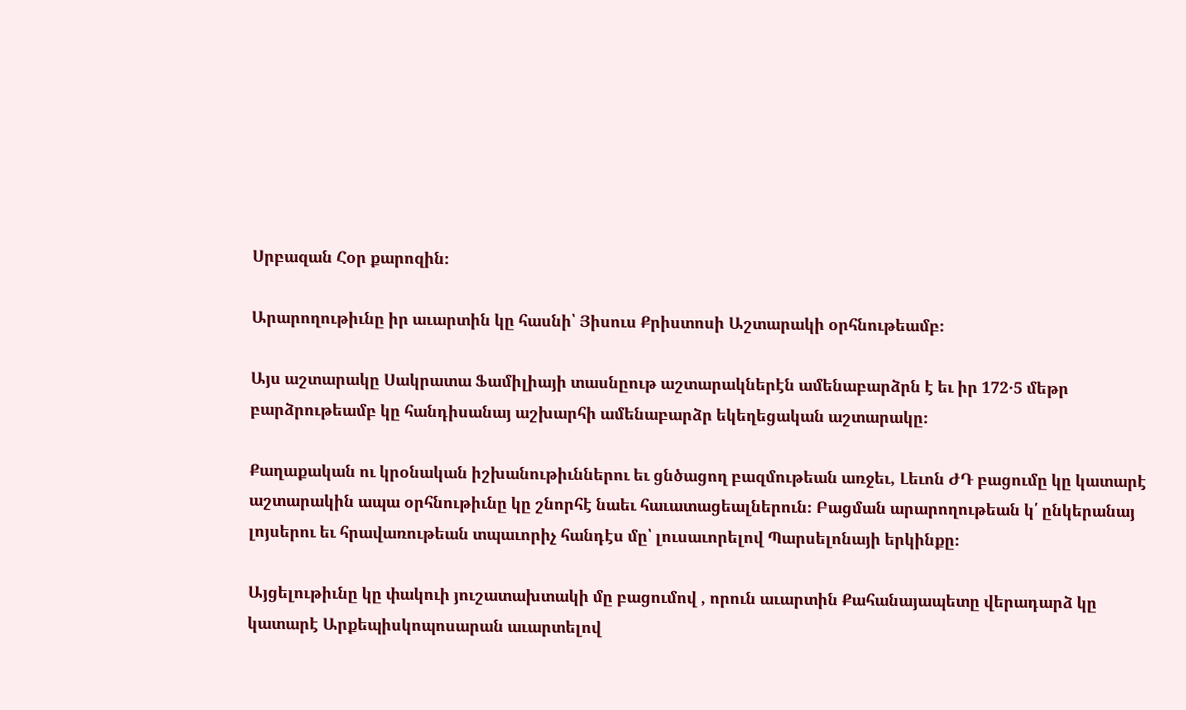Սրբազան Հօր քարոզին։

Արարողութիւնը իր աւարտին կը հասնի՝ Յիսուս Քրիստոսի Աշտարակի օրհնութեամբ։

Այս աշտարակը Սակրատա Ֆամիլիայի տասնըութ աշտարակներէն ամենաբարձրն է եւ իր 172․5 մեթր բարձրութեամբ կը հանդիսանայ աշխարհի ամենաբարձր եկեղեցական աշտարակը։

Քաղաքական ու կրօնական իշխանութիւններու եւ ցնծացող բազմութեան առջեւ, Լեւոն ԺԴ բացումը կը կատարէ աշտարակին ապա օրհնութիւնը կը շնորհէ նաեւ հաւատացեալներուն։ Բացման արարողութեան կ՛ ընկերանայ լոյսերու եւ հրավառութեան տպաւորիչ հանդէս մը՝ լուսաւորելով Պարսելոնայի երկինքը։

Այցելութիւնը կը փակուի յուշատախտակի մը բացումով , որուն աւարտին Քահանայապետը վերադարձ կը կատարէ Արքեպիսկոպոսարան աւարտելով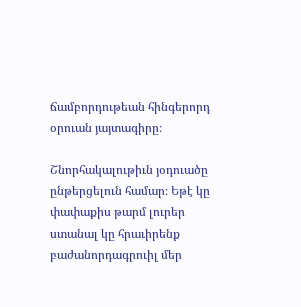ճամբորդութեան հինգերորդ օրուան յայտագիրը։

Շնորհակալութիւն յօդուածը ընթերցելուն համար։ Եթէ կը փափաքիս թարմ լուրեր ստանալ կը հրաւիրենք բաժանորդագրուիլ մեր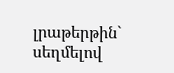լրաթերթին` սեղմելով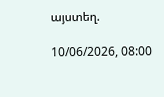այստեղ.

10/06/2026, 08:00